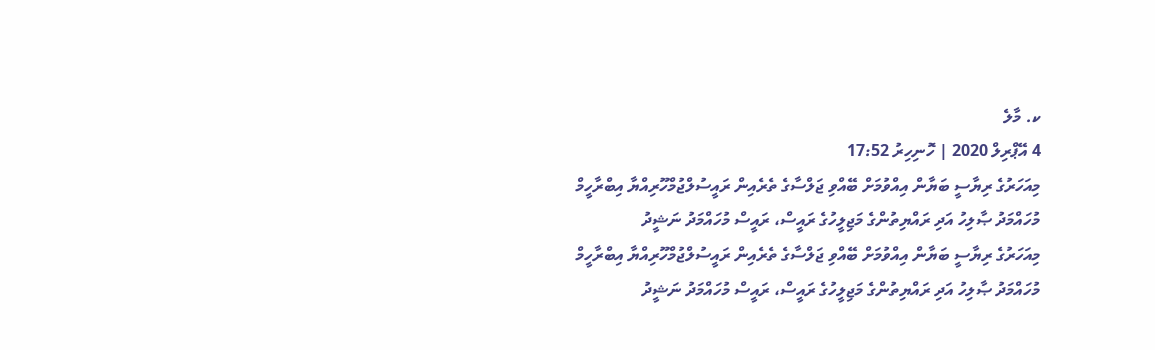ކ. މާލެ
4 އޭޕްރިލް 2020 | ހޮނިހިރު 17:52
މިއަހަރުގެ ރިޔާސީ ބަޔާން އިއްވުމަށް ބޭއްވި ޖަލްސާގެ ތެރެއިން ރައީސުލްޖުމްހޫރިއްޔާ އިބްރާހީމް މުހައްމަދު ޞާލިހު އަދި ރައްޔިތުންގެ މަޖިލީހުގެ ރައީސް، ރައީސް މުހައްމަދު ނަޝީދު
މިއަހަރުގެ ރިޔާސީ ބަޔާން އިއްވުމަށް ބޭއްވި ޖަލްސާގެ ތެރެއިން ރައީސުލްޖުމްހޫރިއްޔާ އިބްރާހީމް މުހައްމަދު ޞާލިހު އަދި ރައްޔިތުންގެ މަޖިލީހުގެ ރައީސް، ރައީސް މުހައްމަދު ނަޝީދު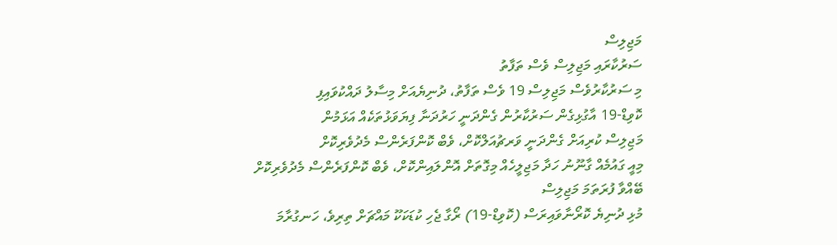މަޖިލިސް
ސަރުކާރައި މަޖިލިސް ވެސް ތަފާތު
މި ސަރުކާރުވެސް މަޖިލިސް 19 ވެސް ތަފާތު، ދުނިޔެއަށް މިސާލު ދައްކުވައިފި
ކޮވިޑް-19 އާގުޅިގެން ސަރުކާރުން ގެންދަނީ ހަރުދަނާ ފިޔަވަޅުތަކެއް އަޅަމުން
މަޖިލިސް ކުރިއަށް ގެންދަނީ ވަރޗުއަލްކޮށް، ވެބް ކޮންފަރެންސް މެދުވެރިކޮށް
މިއީ ގައުމެއް ގާނޫނު ހަދާ މަޖިލީހެއް މިގޮތަށް އޮންލައިންކޮށް، ވެބް ކޮންފަރެންސް މެދުވެރިކޮށް ބޭއްވާ ފުރަތަމަ މަޖިލިސް
މުޅި ދުނިޔެ ކޮރޯނާވައިރަސް (ކޮވިޑް-19) ރޯގާ ޖެހި ކުޑަކަކޫ މައްޗަށް ތިރިވެ، ހަނގުރާމަ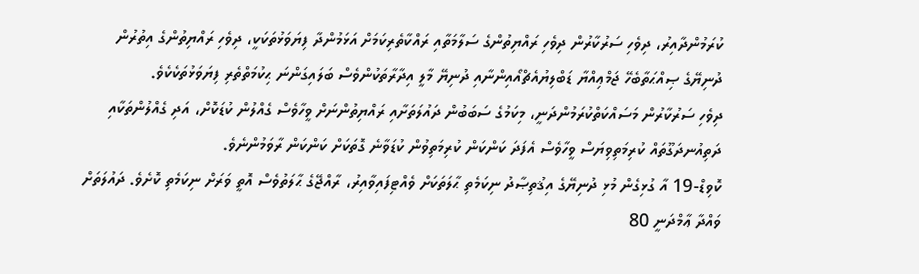ކުރަމުންދާއިރު، ދިވެހި ސަރުކާރުން ދިވެހި ރައްޔިތުންގެ ސަލާމަތާއި ރައްކާތެރިކަމަށް އަޅަމުންދާ ފިޔަވަޅުތަކަކީ، ދިވެހި ރައްޔިތުންގެ އިތުރުން ދުނިޔޭގެ ޞިއްޙަތާބެހޭ ޖަމްޢިއްޔާ ޑަބްލިޔުއެޗްއޯއިންނާއި ދުނިޔޭ މާލީ އިދާރާތަކުންވެސް ބަލައިގަންނަ ޙިކުމަތްތެރި ފިޔަވަޅުތަކެކެވެ.
ދިވެހި ސަރުކާރުން މަސައްކަތްކުރަމުންދަނީ، މިކަމުގެ ސަބަބުން ދައުލަތަށާއި ރައްޔިތުންނަށް ވީހާވެސް ގެއްލުން ކުޑަކޮށް، އަދި ގެއްލުންތަކާއި ދަތިއުނދަގޫތައް ކުރިމަތިވިޔަސް ވީހާވެސް އެފަދަ ކަންކަން ކުރިމަތިވުން ކުޑަވާނެ ގޮތަކަށް ކަންކަން ރާވަމުންނެވެ.
ކޮވިޑް-19 އާ ގުޅިގެން މުޅި ދުނިޔޭގެ އިޤުތިޞާދު ނިކަމެތި ޙާލަތަކަށް ވެއްޓިފައިވާއިރު، ރާއްޖޭގެ ޙާލަތުވެސް އޮތީ ވަރަށް ނިކަމެތި ކޮށެވެ. ދައުލަތަށް ވައްދާ ޢާމްދަނީ 80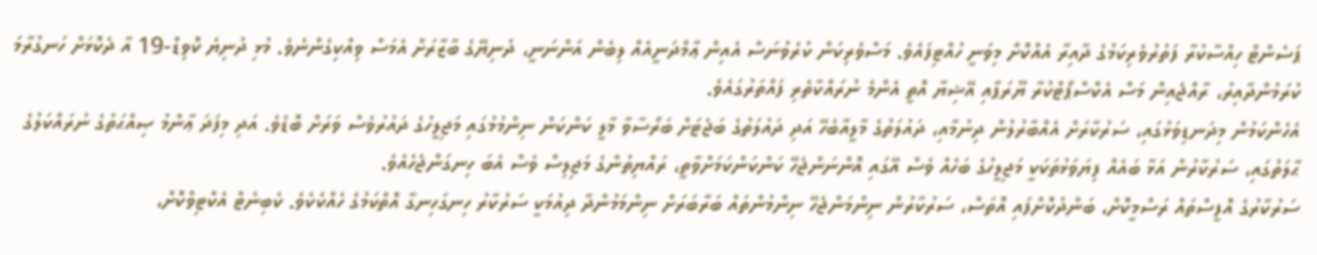ޕަސެންޓް ހިއްސާކުރާ ފަތުރުވެރިކަމުގެ ދާއިރާ އެއްކޮށް މިވަނީ ހުއްޓިފައެވެ. މަސްވެރިކަން ކުރެވުނަސް އެއިން ޢާމްދަނީއެއް ލިބެން އަންނަނީ، ދުނިޔޭގެ ބާޒާރަށް އެމަސް ވިއްކިގެންނެވެ. މުޅި ދުނިޔެ ކޮވިޑް-19 އާ ދެކޮޅަށް ހަނގުރާމަ ކުރަމުންދާއިރު، ރާއްޖެއިން މަސް އެކްސްޕޯޓްކުރާ ޔޫރަޕާއި އޭޝިޔާ އޮތީ އެންމެ ނުރައްކާތެރި ފައްތަރުގައެވެ.
އެހެންކަމުން މިދަނޑިވަޅުގައި، ސަރުކާރަށް އެއްބާރުލުން ދިނުމާއި، ދައުލަތުގެ މާލީއާބެހޭ އަދި ދައުލަތުގެ ބަޖެޓަށް ބަރޯސާވާ މާލީ ކަންކަން ނިންމުމުގައި މަޖިލީހުގެ ދައުރުވެސް ވަރަށް ބޮޑެވެ. އަދި މިފަދަ ޢާންމު ޞިއްޙަތުގެ ނުރައްކަލުގެ ޙާލަތުގައި، ސަރުކާރުން އަޅާ ބައެއް ފިޔަވަޅުތަކަކީ މަޖިލީހުގެ ބަހެއް ވެސް އޭގައި އޮންނަންޖެހޭ ކަންކަންކަމަށްވާތީ، ރައްޔިތުންގެ މަޖިލިސް ވެސް އެބަ ހިނގަންޖެހެއެވެ.
ސަރުކާރުގެ އޮފީސްތައް ރަސްމީކޮށް، ބަންދުކޮށްފައި އޮތަސް، ސަރުކާރުން ނިންމަންޖެހޭ ނިންމުންތައް ބަރާބަރަށް ނިންމަމުންދާ ދިއުމަކީ ސަރުކާރު ހިނގަހިނގާ އޮތްކަމުގެ ހެއްކެކެވެ. ކެބިނެޓް އެކްޓިވްކޮށް،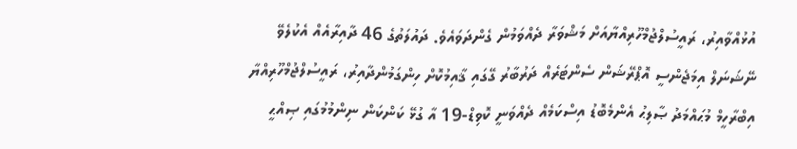އުޅުއްވާއިރު، ރައީސުލްޖުމްހޫރިއްޔާއަށް މަޝްވަރާ ދެއްވަމުން ގެންދަވައެވެ. ދައުލަތުގެ 46 ދާއިރާއެއް އެކުލެވޭ ނޭޝަނަލް އިމަޖެންސީ އޮޕްރޭޝަން ސެންޓަރެއް ދަރުބާރު ގޭގައި ޤާއިމުކޮށް ހިންގަމުންދާއިރު، ރައީސުލްޖުމްހޫރިއްޔާ އިބްރާހީމް މުޙައްމަދު ޞާލިޙު އެންމެބޮޑު އިސްކަމެއް ދެއްވަނީ ކޮވިޑް-19 އާ ގުޅޭ ކަންކަން ނިންމުމުގައި ޞިއްޙީ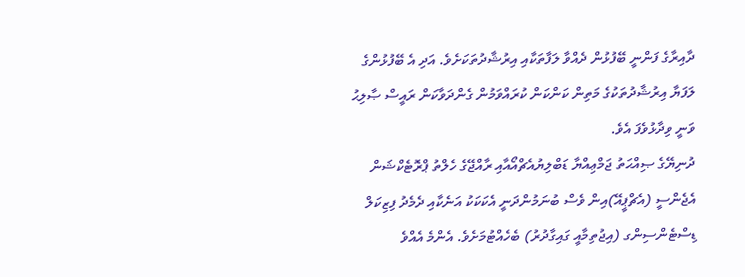ދާއިރާގެ ފަންނީ ބޭފުޅުން ދެއްވާ ލަފާތަކާއި އިރުޝާދުތަކަށެވެ. އަދި އެ ބޭފުޅުންގެ ލަފަޔާ އިރުޝާދުތަކުގެ މަތިން ކަންކަން ކުރައްވަމުން ގެންދަވާކަން ރައީސް ޞާލިޙު ވަނީ ވިދާޅުވެފަ އެވެ.
ދުނިޔޭގެ ޞިއްޙަތު ޖަމްޢިއްޔާ ޑަބްލިޔުއެޗްއޯއާއި ރާއްޖޭގެ ހެލްތު ޕްރޮޓެކްޝަން އެޖެންސީ (އެޗްޕީއޭ)އިން ވެސް ބުނަމުންދަނީ އެކަކަކު އަނެކާއި ދެމެދު ފިޒިކަލް ޑިސްޓެންސިންގ (އިޖުތިމާއީ ގައިގާދުރު) ބެހެއްޓުމަށެވެ. އެންމެ އެއްވެ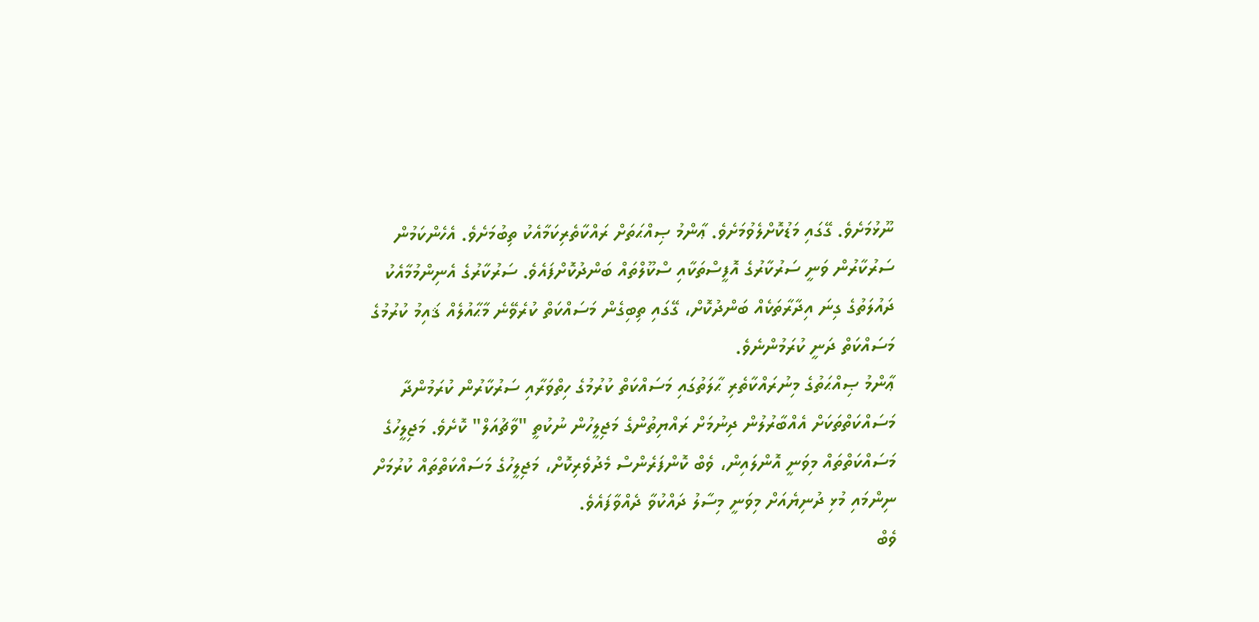ނޫޅުމަށެވެ. ގޭގައި މަޑުކޮށްލެވުމަށެވެ. ޢާންމު ޞިއްޙަތަށް ރައްކާތެރިކަމާއެކު ތިބުމަށެވެ. އެހެންކަމުން ސަރުކާރުން ވަނީ ސަރުކާރުގެ އޮފީސްތަކާއި ސްކޫލްތައް ބަންދުކޮށްފައެވެ. ސަރުކާރުގެ އެނިންމުމާއެކު ދައުލަތުގެ ގިނަ އިދާރާތަކެއް ބަންދުކޮށް، ގޭގައި ތިބިގެން މަސައްކަތް ކުރެވޭނެ މާޙާއުލެއް ޤައިމު ކުރުމުގެ މަސައްކަތް ދަނީ ކުރަމުންނެވެ.
ޢާންމު ޞިއްޙަތުގެ މިނުރައްކާތެރި ޙާލަތުގައި މަސައްކަތް ކުރުމުގެ ހިތްވަރާއި ސަރުކާރުން ކުރަމުންދާ މަސައްކަތްތަކަށް އެއްބާރުލުން ދިނުމަށް ރައްޔިތުންގެ މަޖިލީހުން ނުކުތީ "ވާޗުއަލް" ކޮށެވެ. މަޖިލީހުގެ މަސައްކަތްތައް މިވަނީ އޮންލައިން، ވެބް ކޮންފަރެންސް މެދުވެރިކޮށް، މަޖިލީހުގެ މަސައްކަތްތައް ކުރުމަށް ނިންމައި މުޅި ދުނިޔެއަށް މިވަނީ މިސާލު ދައްކުވާ ދެއްވާފައެވެ.
ވެބް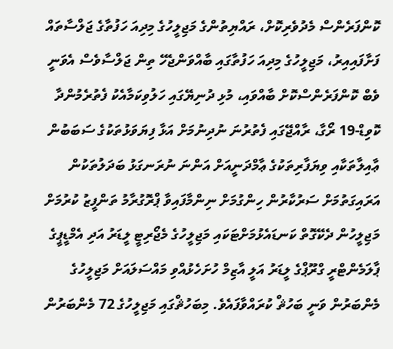ކޮންފަރެންސް މެދުވެރިކޮށް، ރައްޔިތުންގެ މަޖިލީހުގެ މިދިއަ ހަފުތާގެ ޖަލްސާތައް ފަށާފައިއިރު، މަޖިލީހުގެ މިދިއަ ހަފުތާގައި ބާއްވަންޖެހޭ ތިން ޖަލްސާވެސް އެވަނީ ވެބް ކޮންފަރެންސްކޮށް ބާއްވައި، މުޅި ދުނިޔޭގައި ހަލުވިކަމާއެކު ފެތުރެމުންދާ ކޮވިޑް-19 ރޯގާ، ރާއްޖޭގައި ފެތުރުނަ ނުދިނުމަށް އަޅާ ފިޔަވަޅުތަކުގެ ސަބަބުން ޢާއިލާތަކާއި ވިޔަފާރިތަކުގެ ޢާމްދަނީއަށް އަންނަ ނުރަނގަޅު ބަދަލުތަކުން އަރައިގަތުމަށް ސަރުކާރުން ހިންގުމަށް ނިންމާފައިވާ ޕްރޮގުރާމު ތަންފީޒު ކުރުމަށް މަޖިލީހުން ދެކޭގޮތް ކަނޑައެޅުމަށްޓަކައި މަޖިލީހުގެ މެޖޯރިޓީ ލީޑަރު އަދި އެމްޑީޕީގެ ޕާލަމެންޓްރީ ގްރޫޕްގެ ލީޑަރު އަލީ އާޒިމް ހުށަހެޅުއްވި މައްސަލައަށް މަޖިލީހުގެ މެންބަރުން ވަނީ ބަހުޘް ކުރައްވާފައެވެ. މިބަހުޘްގައި މަޖިލީހުގެ 72 މެންބަރުން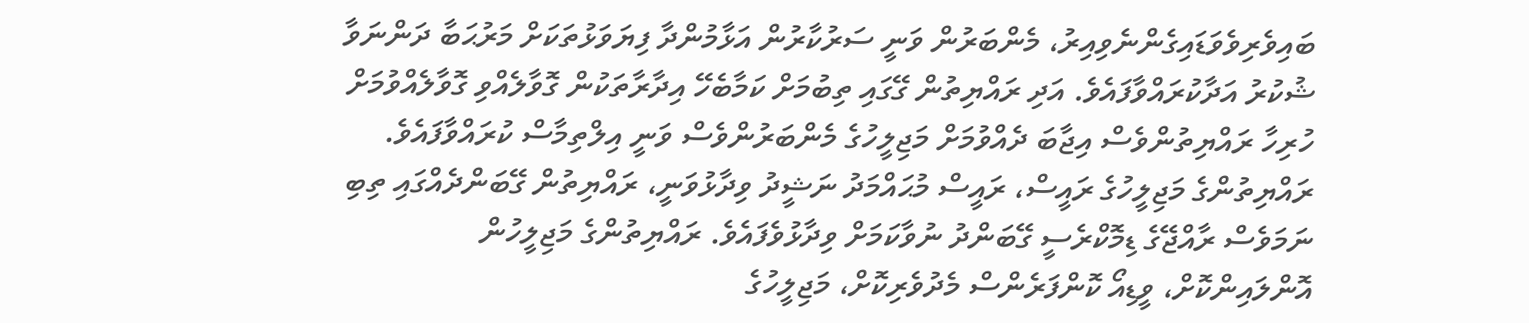ބައިވެރިވެވަޑައިގެންނެވިއިރު، މެންބަރުން ވަނީ ސަރުކާރުން އަޅާމުންދާ ފިޔަވަޅުތަކަށް މަރުޙަބާ ދަންނަވާ ޝުކުރު އަދާކުރައްވާފައެވެ. އަދި ރައްޔިތުން ގޭގައި ތިބުމަށް ކަމާބެހޭ އިދާރާތަކުން ގޮވާލެއްވި ގޮވާލެއްވުމަށް ހުރިހާ ރައްޔިތުންވެސް އިޖާބަ ދެއްވުމަށް މަޖިލީހުގެ މެންބަރުންވެސް ވަނީ އިލްތިމާސް ކުރައްވާފައެވެ.
ރައްޔިތުންގެ މަޖިލީހުގެ ރައީސް، ރައީސް މުޙައްމަދު ނަޝީދު ވިދާޅުވަނީ، ރައްޔިތުން ގޭބަންދެއްގައި ތިބި ނަމަވެސް ރާއްޖޭގެ ޑިމޮކްރެސީ ގޭބަންދު ނުވާކަމަށް ވިދާޅުވެފައެވެ. ރައްޔިތުންގެ މަޖިލީހުން އޮންލައިންކޮށް، ވީޑިއޯ ކޮންފަރެންސް މެދުވެރިކޮށް، މަޖިލީހުގެ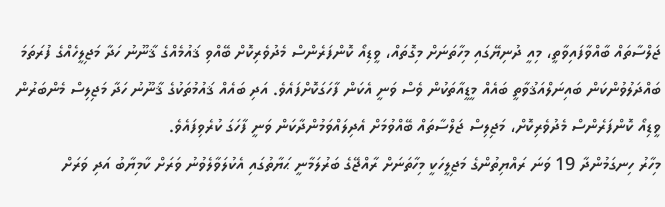ޖަލްސާތައް ބާއްވާފައިވާތީ، މިއީ ދުނިޔޭގައި މިހާތަނަށް މިގޮތައް، ވީޑިއޯ ކޮންފަރެންސް މެދުވެރިކޮށް ބޭއްވި ޤައުމެއްގެ ޤާނޫނު ހަދާ މަޖިލީހެއްގެ ފުރަތަމަ ބައްދަލުވުންކަން ބައިނަލްއަޤުވާތީ ބައެއް މީޑީއާތަކުން ވެސް ވަނީ އެކަން ފާހަގަކޮށްފައެވެ. އަދި ބައެއް ޤައުމުތަކުގެ ޤާނޫނު ހަދާ މަޖިލިސް މެންބަރުން ވީޑިއޯ ކޮންފަރެންސް މެދުވެރިކޮށް، މަޖިލިސް ޖަލްސާތައް ބޭއްވުމަށް އެދިލައްވަމުންދާކަން ވަނީ ފާހަގަ ކުރެވިފައެވެ.
މިހާރު ހިނގަމުންދާ 19 ވަނަ ރައްޔިތުންގެ މަޖިލީހަކީ މިހާތަނަށް ރާއްޖޭގެ ބަރުލަމާނީ ޙަޔާތުގައި އެކުލަވާލެވުނު ވަރަށް ކާމިޔާބު އަދި ވަރަށް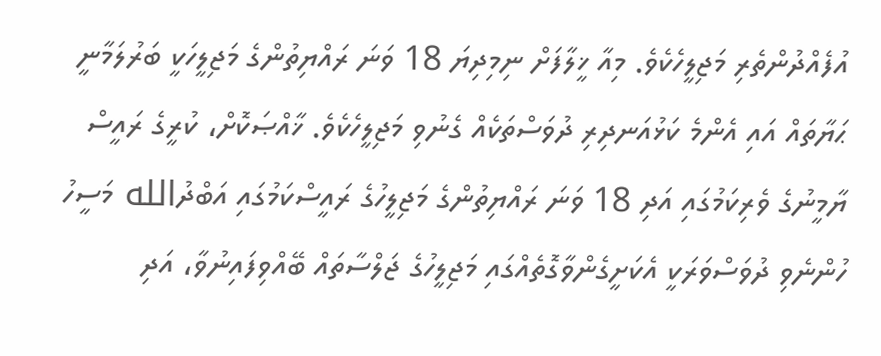އުފެއްދުންތެރި މަޖިލީހެކެވެ. މިއާ ޚީލާފަށް ނިމިދިޔަ 18 ވަނަ ރައްޔިތުންގެ މަޖިލީހަކީ ބަރުލަމާނީ ޙަޔާތައް އައި އެންމެ ކަޅުއަނދިރި ދުވަސްތަކެއް ގެނުވި މަޖިލީހެކެވެ. ޚާއްޞަކޮށް، ކުރީގެ ރައީސް ޔާމީނުގެ ވެރިކަމުގައި އަދި 18 ވަނަ ރައްޔިތުންގެ މަޖިލީހުގެ ރައީސްކަމުގައި އަބްދުالله މަސީހު ހުންނެވި ދުވަސްވަރަކީ އެކަށީގެންވާގޮތެއްގައި މަޖިލީހުގެ ޖަލްސާތައް ބޭއްވިފައިނުވާ، އަދި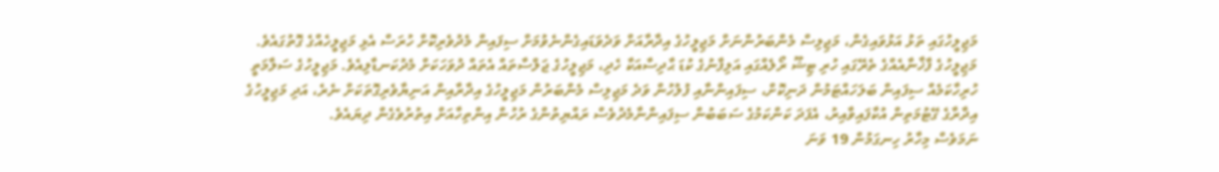މަޖިލީހުގައި ތަޅު އަޅުވައިގެން، މަޖިލިސް މެންބަރުންނަށް މަޖިލީހުގެ އިދާރާއަށް ވަދެވަޑައިގެންނެވުމަށް ސިފައިން މެދުވެރިކޮށް ހުރަސް އެޅި މަޖިލީހެއްގެ ގޮތުގައެވެ. މަޖިލީހުގެ ފާޚާނާއެއްގެ ތެރޭގައި ހުރި ޓިޝޫ ރޯލެއްގައި އަލިފާނުގެ ކުޑަ ޙާދިސާއަކާ ހެދި، މަޖިލީހުގެ ޖަލްސާތައް އެތައް ދުވަހަކަށް މެދުކަނޑާލިއެވެ. މަޖިލީހުގެ ސަލާމަތީ ހުރިހާކަމެއް ސިފައިން ބަލަހައްޓަމުން ދަނިކޮށް، ސިފައިންނާއި ފުލުހުން ވަދެ މަޖިލިސް މެންބަރުން މަޖިލީހުގެ އިދާރާއިން އަނިޔާވެރިގޮތަކަށް ނެރެ، އަދި މަޖިލީހުގެ އިދާރާގެ ގޭޓުމަތިން އުކާފައިވާއިރު، އެފަދަ ކަންކަމުގެ ސަބަބުން ސިފައިންނާމެދުވެސް ރައްޔިތުންގެ ރުހުން އިންތިހާއަށް އިތުރުވެގެން ދިޔައެވެ.
ނަމަވެސް މިހާރު ހިނގަމުން 19 ވަނަ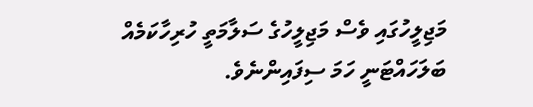މަޖިލީހުގައި ވެސް މަޖިލީހުގެ ސަލާމަތީ ހުރިހާކަމެއް ބަލަހައްޓަނީ ހަމަ ސިފައިންނެވެ.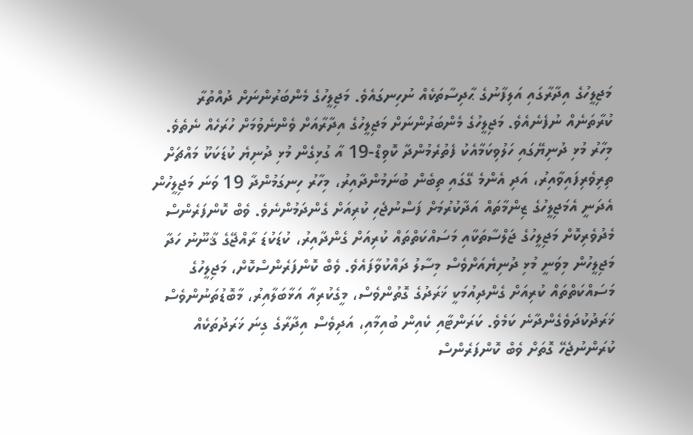މަޖިލީހުގެ އިދާރާގައި އަލިފާނުގެ ޙާދިސާތަކެއް ނުހިނގައެވެ. މަޖިލީހުގެ މެންބަރުންނަށް ދުއްތުރާ ކުރާތަނެއް ނުފެނެއެވެ. މަޖިލީހުގެ މެންބަރުންނަށް މަޖިލީހުގެ އިދާރާއަށް ވެންނެވުމަށް ހުރަހެއް ނެތެވެ.
މިހާރު މުޅި ދުނިޔޭގައި ހަލުވިކަމާއެކު ފެތުރެމުންދާ ކޮވިޑް-19 އާ ގުޅިގެން މުޅި ދުނިޔެ ކުޑަކަކޫ މައްޗަށް ތިރިވެރިފައިވާއިރު، އަދި އެންމެ ގޭގައި ތިބެން ބުނަމުންދާއިރު، މިހާރު ހިނގަމުންދާ 19 ވަނަ މަޖިލީހުން އެދަނީ އެމަޖިލީހުގެ ޒިންމާތައް އަދާކުރުމަށް ފަސްނުޖެހި ކުރިއަށް ގެންދަމުންނެވެ. ވެބް ކޮންފަރެންސް މެދުވެރިކޮށް މަޖިލީހުގެ ޖަލްސާތަކާއި މަސައްކަތްތައް ކުރިއަށް ގެންދާއިރު، ކުޑަކުޑަ ރާއްޖޭގެ ޤާނޫނު ހަދާ މަޖިލީހުން މިވަނީ މުޅި ދުނިޔެއަށްވެސް މިސާލު ދައްކުވާފައެވެ. ވެބް ކޮންފަރެންސްކޮށް، މަޖިލީހުގެ މަސައްކަތްތައް ކުރިއަށް ގެންދިއުމަކީ ޚަރަދުގެ ގޮތުންވެސް، މީގެކުރިއާ އަޅާބަލާއިރު، މާބޮޑުތަނުންވެސް ޚަރަދުކުދަވެގެންދާނެ ކަމެވެ. ކަރަންޓާއި ކެއިން ބުއިމާއި، އަދިވެސް އިދާރާގެ ގިނަ ޚަރަދުތަކެއް ކުރަންނުޖެހޭ ގޮތަށް ވެބް ކޮންފަރެންސް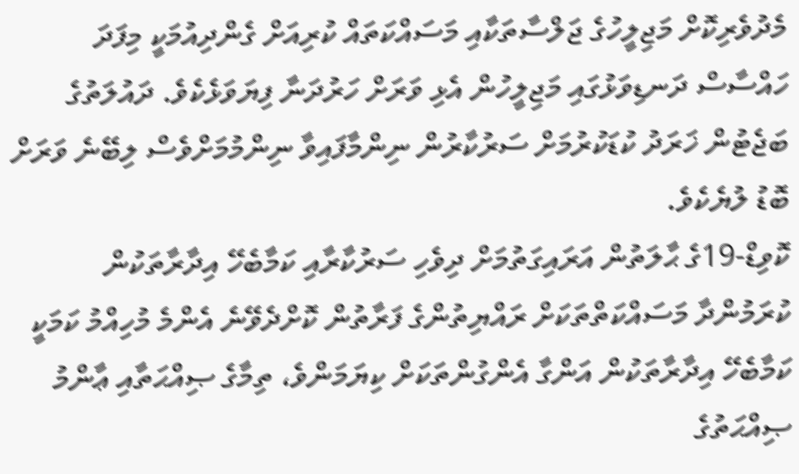މެދުވެރިކޮށް މަޖިލީހުގެ ޖަލްސާތަކާއި މަސައްކަތައް ކުރިއަށް ގެންދިއުމަކީ މިފަދަ ހައްސާސް ދަނޑިވަޅުގައި މަޖިލީހުން އެޅި ވަރަށް ހަރުދަނާ ފިޔަވަޅެކެވެ. ދައުލަތުގެ ބަޖެޓުން ޚަރަދު ކުޑަކުރުމަށް ސަރުކާރުން ނިންމާފައިވާ ނިންމުމަށްވެސް ލިބޭނެ ވަރަށް ބޮޑު ލުޔެކެވެ.
ކޮވިޑް-19ގެ ޙާލަތުން އަރައިގަތުމަށް ދިވެހި ސަރުކާރާއި ކަމާބެހޭ އިދާރާތަކުން ކުރަމުންދާ މަސައްކަތްތަކަށް ރައްޔިތުންގެ ފަރާތުން ކޮށްދެވޭނެ އެންމެ މުހިއްމު ކަމަކީ ކަމާބެހޭ އިދާރާތަކުން އަންގާ އެންގުންތަކަށް ކިޔަމަންވެ، ތިމާގެ ޞިއްޙަތާއި ޢާންމު ޞިއްޙަތުގެ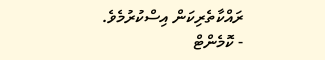ރައްކާތެރިކަން އިސްކުރުމެވެ.
- ކޮމެންޓް